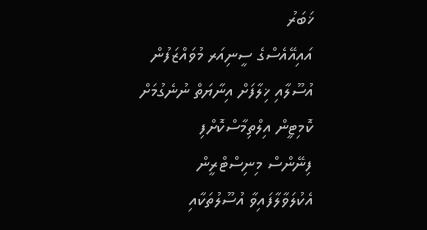ޚަބަރު
އައިއޭއެސްގެ ސީނިއަރ މުވައްޒަފުން އުސޫލާއި ޚިލާފަށް އިނާޔަތް ނުނެގުމަށް ކޮމިޓީން އިލްތިމާސްކޮށްފި
ފިނޭންސް މިނިސްޓްރީން އެކުލަވާލާފައިވާ އުސޫލުތަކާއި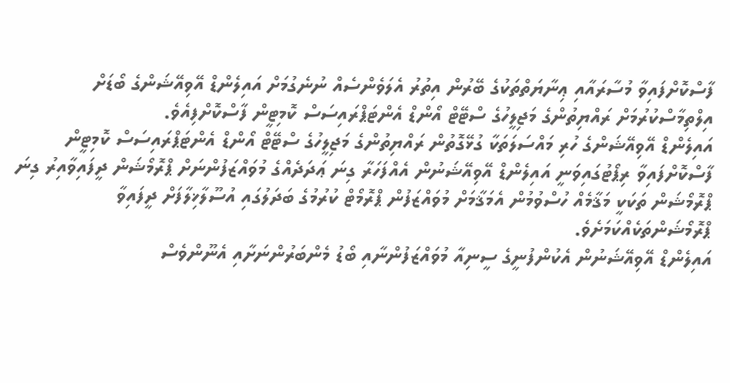ފާސްކޮށްފައިވާ މުސާރައާއި ޢިނާޔަތްތަކުގެ ބޭރުން އިތުރު އެލަވެންސެއް ނުނެގުމަށް އައިލެންޑް އޭވިއޭޝަންގެ ބޯޑަށް އިލްތިމާސްކުރުމަށް ރައްޔިތުންގެ މަޖިލީހުގެ ސްޓޭޓް އޯންޑް އެންޓަޕްރައިސަސް ކޮމިޓީން ފާސްކޮށްފިއެވެ.
އައިލެންޑް އޭވިއޭޝަންގެ ހުރި މައްސަލަތަކާ ގުޅޭގޮތުން ރައްޔިތުންގެ މަޖިލީހުގެ ސްޓޭޓް އޯންޑް އެންޓަޕްރައިސަސް ކޮމިޓީން ފާސްކޮށްފައިވާ ރިޕޯޓުގައިވަނީ އައިލެންޑް އޭވިއޭޝަނުން އެއްފަހަރާ ގިނަ ޢަދަދެއްގެ މުވައްޒަފުންނަށް ޕްރޮމޯޝަން ދީފައިވާއިރު ގިނަ ޕްރޮމޯޝަން ތަކަކީ މަޤާމެއް ހުސްވުމުން އެމަޤާމަށް މުވައްޒަފުން ޕްރޮމޯޓް ކުރުމުގެ ބަދަލުގައި އުސޫލާޚިލާފަށް ދީފައިވާ ޕްރޮމޯޝަންތަކެއްކަމަށެވެ.
އައިލެންޑް އޭވިއޭޝަނުން އެކުންފުނީގެ ސީނިއާ މުވައްޒަފުންނާއި ބޯޑު މެންބަރުންނަށާއި އެނޫންވެސް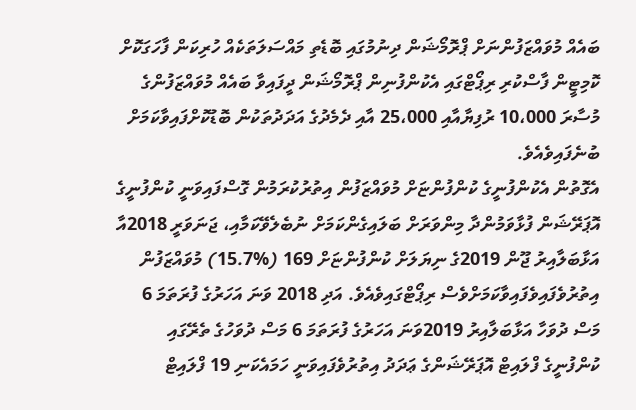ބައެއް މުވައްޒަފުންނަށް ޕްރޮމޯޝަން ދިނުމުގައި ބޮޑެތި މައްސަލަތަކެއް ހުރިކަން ފާހަގަކޮށް ކޮމިޓީން ފާސްކުރި ރިޕޯޓްގައި އެކުންފުނިން ޕްރޮމޯޝަން ދީފައިވާ ބައެއް މުވައްޒަފުންގެ މުސާރަ 10،000 ރުފިޔާއާއި 25،000 އާއި ދެމެދުގެ އަދަދުތަކުން ބޮޑުކޮށްފައިވާކަމަށް ބުނެފައިވެއެވެ.
އެގޮތުން އެކުންފުނީގެ ކުންފުންޏަށް މުވައްޒަފުން އިތުރުކުރަމުން ގޮސްފައިވަނީ ކުންފުނީގެ އޮޕަރޭޝަން ފުޅާވަމުންދާ މިންވަރަށް ބަލައިގެންކަމަށް ނުބެލެވޭކަމާއި، ޖަނަވަރީ 2018އާ އަޅާބަލާއިރު ޖޫން 2019ގެ ނިޔަލަށް ކުންފުންޏަށް 169 (%15.7) މުވައްޒަފުން އިތުރުވެފައިވެފައިވާކަމަށްވެސް ރިޕޯޓްގައިވެއެވެ. އަދި 2018 ވަނަ އަހަރުގެ ފުރަތަމަ 6 މަސް ދުވަހާ އަޅާބަލާއިރު 2019ވަނަ އަހަރުގެ ފުރަތަމަ 6 މަސް ދުވަހުގެ ތެރޭގައި ކުންފުނީގެ ފްލައިޓް އޮޕަރޭޝަންގެ ޢަދަދު އިތުރުވެފައިވަނީ ހަމައެކަނި 19 ފްލައިޓް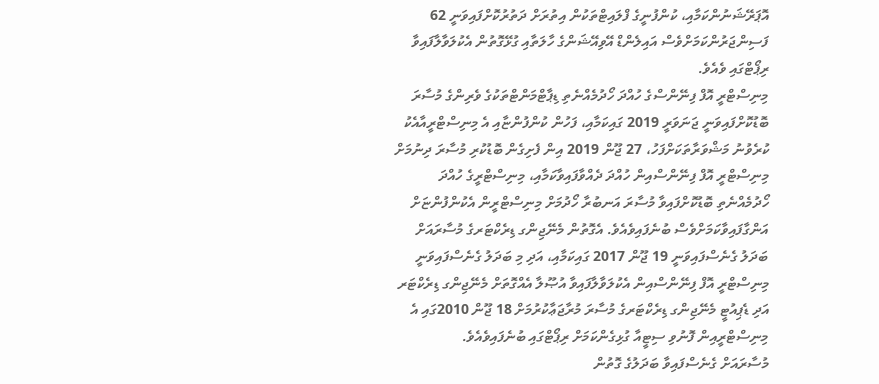އޮޕަރޭޝަނުންކަމާއި، ކުންފުނީގެ ފްލައިޓްތަކުން އިތުރަށް ދަތުރުކޮށްފައިވަނީ 62 ފަސިންޖަރުންކަމަށްވެސް އައިލެންޑް އޭވިއޭޝަންގެ ހާލަތާއި ގުޅޭގޮތުން އެކުލަވާލާފައިވާ ރިޕޯޓްގައި ވެއެވެ.
މިނިސްޓްރީ އޮފް ފިނޭންސްގެ ހުއްދަ ހޯދުމެއްނެތި ޑިޕާޓްމަންޓްތަކުގެ ވެރިންގެ މުސާރަ ބޮޑުކޮށްފައިވަނީ ޖަނަވަރީ 2019 ގައިކަމާއި، ފަހުން ކުންފުންޏާއި އެ މިނިސްޓްރީއާއެކު ކުރެވުނު މަޝްވަރާތަކަށްފަހު، 27 ޖޫން 2019 އިން ފެށިގެން ބޮޑުކުރި މުސާރަ ދިނުމަށް މިނިސްޓްރީ އޮފް ފިނޭންސްއިން ހުއްދަ ދެއްވާފައިވާކަމާއި، މިނިސްޓްރީގެ ހުއްދަ ހޯދުމެއްނެތި ބޮޑުކޮށްފައިވާ މުސާރަ އަނބުރާ ހޯދުމަށް މިނިސްޓްރީން އެކުންފުންޏަށް އަންގާފައިވާކަމަށްވެސް ބުނެފައިވެއެވެ. އެގޮތުން މެނޭޖިންގ ޑިރެކްޓަރގެ މުސާރައަށް ބަދަލު ގެނެސްފައިވަނީ 19 ޖޫން 2017 ގައިކަމާއި، އަދި މި ބަދަލު ގެނެސްފައިވަނީ މިނިސްޓްރީ އޮފް ފިނޭންސްއިން އެކުލަވާލާފައިވާ އުޞޫލާ އެއްގޮތަށް މެނޭޖިންގ ޑިރެކްޓަރ އަދި ޑެޕިއުޓީ މެނޭޖިންގ ޑިރެކްޓަރގެ މުސާރަ މުރާޖަޢާކުރުމަށް 18 ޖޫން 2010ގައި އެ މިނިސްޓްރީއިން ފޮނުވި ސިޓީއާ ގުޅިގެންކަމަށް ރިޕޯޓްގައި ބުނެފައިވެއެވެ.
މުސާރައަށް ގެނެސްފައިވާ ބަދަލުގެ ގޮތުން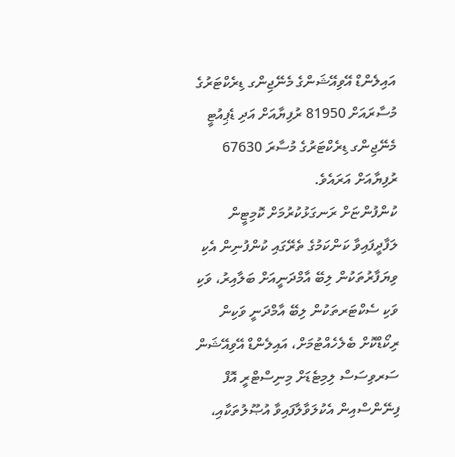އައިލެންޑް އޭވިއޭޝަންގެ މެނޭޖިންގ ޑިރެކްޓަރުގެ މުސާރައަށް 81950 ރުފިޔާއަށް އަދި ޑެޕިއުޓީ މެނޭޖިންގ ޑިރެކްޓަރުގެ މުސާރަ 67630 ރުފިޔާއަށް އަރައެވެ.
ކުންފުންޏަށް ރަނގަޅުކުރުމަށް ކޮމިޓީން ލަފާދީފައިވާ ކަންކަމުގެ ތެރޭގައި ކުންފުނިން އެކި ވިޔަފާރުތަކުން ލިބޭ އާމްދަނީއަށް ބަލާއިރު، ވަކި ވަކި ސެކްޓަރތަކުން ލިބޭ އާމްދަނީ ވަކިން ރިކޯޑްކޮށް ބެލެހެއްޓުމަށް، އައިލެންޑް އޭވިއޭޝަން ސަރވިސަސް ލިމިޓެޑަށް މިނިސްޓްރީ އޮފް ފިނޭންސްއިން އެކުލަވާލާފައިވާ އުޞޫލުތަކާއި،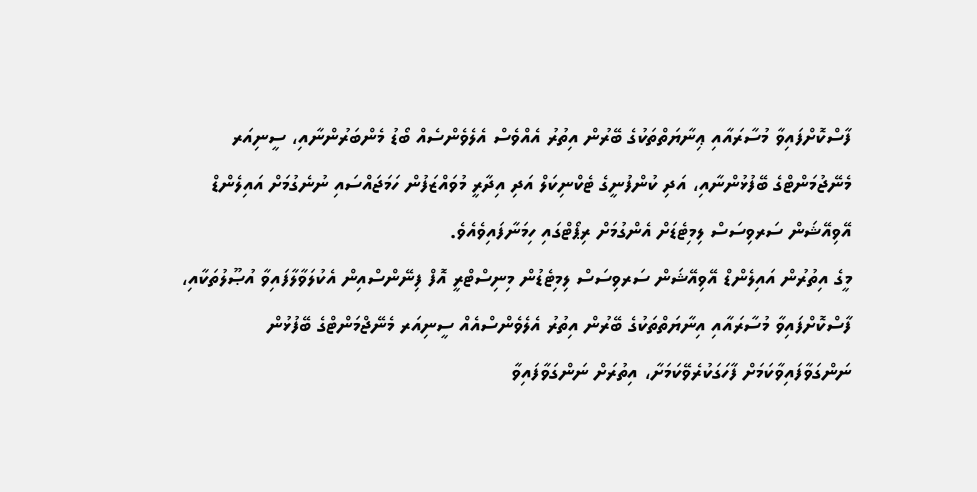ފާސްކޮށްފައިވާ މުސާރައާއި ޢިނާޔަތްތަކުގެ ބޭރުން އިތުރު އެއްވެސް އެލެވެންސެއް ބޯޑު މެންބަރުންނާއި، ސީނިއަރ މެނޭޖުމަންޓްގެ ބޭފުޅުންނާއި، އަދި ކުންފުނީގެ ޓެކްނިކަލް އަދި އިދާރީ މުވައްޒަފުން ހަމަޖައްސައި ނުނެގުމަށް އައިލެންޑް އޭވިއޭޝަން ސަރވިސަސް ލިމިޓެޑަށް އެންގުމަށް ރިޕޯޓްގައި ހިމަނާފައިވެއެވެ.
މީގެ އިތުރުން އައިލެންޑް އޭވިއޭޝަން ސަރވިސަސް ލިމިޓެޑުން މިނިސްޓްރީ އޮފް ފިނޭންސްއިން އެކުލަވާލާފައިވާ އުޞޫލުތަކާއި، ފާސްކޮށްފައިވާ މުސާރައާއި އިނާޔަތްތަކުގެ ބޭރުން އިތުރު އެލެވެންސްއެއް ސީނިއަރ މެނޭޖްމަންޓްގެ ބޭފުޅުން ނަންގަވާފައިވާކަމަށް ފާހަގަކުރެވޭކަމަށާ، އިތުރަށް ނަންގަވާފައިވާ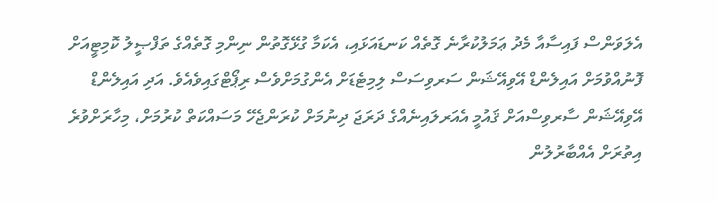އެލަވަންސް ފައިސާއާ މެދު ޢަމަލުކުރާނެ ގޮތެއް ކަނޑައަޅައި، އެކަމާ ގުޅޭގޮތުން ނިންމި ގޮތެއްގެ ތަފްޞީލު ކޮމިޓީއަށް ފޮނުއްވުމަށް އައިލެންޑް އޭވިއޭޝަން ސަރވިސަސް ލިމިޓެޑަށް އެންގުމަށްވެސް ރިޕޯޓްގައިވެއެވެ. އަދި އައިލެންޑް އޭވިއޭޝަން ސާރވިސްއަށް ޤައުމީ އެއަރލައިނެއްގެ ދަރަޖަ ދިނުމަށް ކުރަންޖެހޭ މަސައްކަތް ކުރުމަށް، މިހާރަށްވުރެ އިތުރަށް އެއްބާރުލުން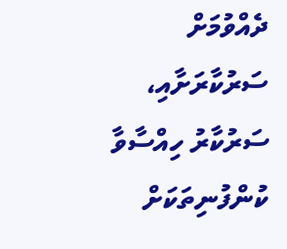ދެއްވުމަށް ސަރުކާރަށާއި، ސަރުކާރު ހިއްސާވާ ކުންފުނިތަކަށް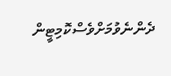ދެންނެވުމަށްވެސްކޮމިޓީން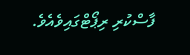ފާސްކުރި ރިޕޯޓްގައިވެއެވެ.